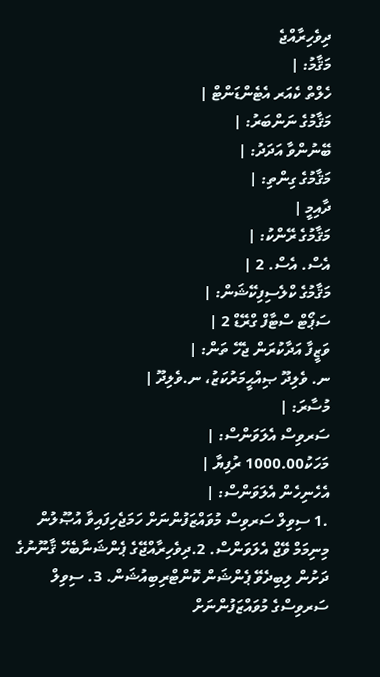ދިވެހިރާއްޖެ
މަޤާމު: |
ހެލްތް ކެއަރ އެޓެންޑަންޓް |
މަޤާމުގެ ނަންބަރު: |
ބޭނުންވާ އަދަދު: |
މަޤާމުގެ ގިންތި: |
ދާއިމީ |
މަޤާމުގެ ރޭންކު: |
އެސް. އެސް. 2 |
މަޤާމުގެ ކްލެސިފިކޭޝަން: |
ސަޕޯޓް ސްޓާފް ގްރޭޑް 2 |
ވަޒީފާ އަދާކުރަން ޖެހޭ ތަން: |
ނ. ވެލިދޫ ޞިއްޙީމަރުކަޒު، ނ.ވެލިދޫ |
މުސާރަ: |
ސަރވިސް އެލަވަންސް: |
މަހަކު1000.00 ރުފިޔާ |
އެހެނިހެން އެލަވަންސް: |
.1 ސިވިލް ސަރވިސް މުވައްޒަފުންނަށް ހަމަޖެހިފައިވާ އުޞޫލުން މިނިމަމް ވޭޖް އެލަވަންސް. 2.ދިވެހިރާއްޖޭގެ ޕެންޝަނާބެހޭ ޤާނޫނުގެ ދަށުން ލިބިދެވޭ ޕެންޝަން ކޮންޓްރިބިއުޝަން. 3. ސިވިލް ސަރވިސްގެ މުވައްޒަފުންނަށް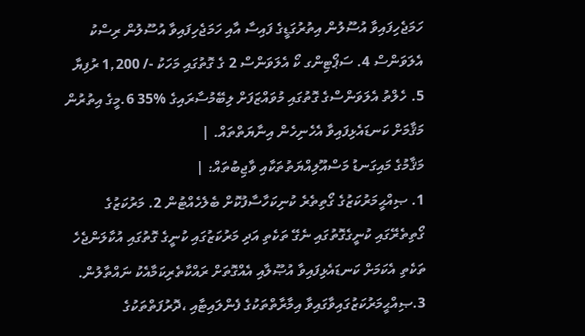ހަމަޖެހިފައިވާ އުސޫލުން އިތުރުގަޑީގެ ފައިސާ އާއި ހަމަޖެހިފައިވާ އުސޫލުން ރިސްކު އެލަވަންސް 4. ސަޕޯޓިންގ ކޯ އެލަވަންސް 2 ގެ ގޮތުގައި މަހަކު -/ 1,200 ރުފިޔާ 5. ހެލްތު އެލަވަންސްގެ ގޮތުގައި މުވައްޒަފަށް ލިބޭމުސާރައިގެ %35 6.މީގެ އިތުރުން މަޤާމަށް ކަނޑައެޅިފައިވާ އެހެނިހެން އިނާޔަތްތައް. |
މަޤާމުގެ މައިގަނޑު މަސްއޫލިއްޔަތުތަކާއި ވާޖިބުތައް: |
1. ޞިއްޙީމަރުކަޒުގެ ގޯތިތެރެ ކުނިކަހާސާފުކޮށް ބެލެހެއްޓުން 2. މަރުކަޒުގެ ގޯތިތެރޭގައި ކުނީގެގޮތުގައި ނެގޭ ތަކެތި އަދި މަރުކަޒުގައި ކުނީގެ ގޮތުގައި އުކާލަންޖެހެ ތަކެތި އެކަމަށް ކަނޑައެޅިފައިވާ އުޞޫލާއި އެއްގޮތަށް ރައްކާތެރިކަމާއެކު ނައްތާލުން. 3.ޞިއްޙީމަރުކަޒުގައިވާގައިވާ އިމާރާތްތަކުގެ ފެންލައިޓާއި ،ދޮރުފަތްތަކުގެ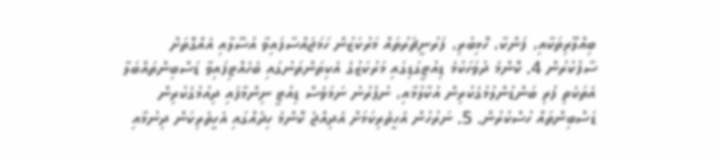ބިއްލޫރިތަކާއި، ފަންކާ، ހޮޅިބުރި، ފަރުނީޗަރުތައް މަރުކަޒުން ހަމަޖައްސާފައިވާ އުސޫލާއި އެއްގޮތަށް ސާފުކުރުން 4. ކޮންމެ ދުވަހަކުމެ ޑިއުޓީގަޑިގައި މަރުކަޒުގެ އެކިތަންތަނުގައި ބެހެއްޓިފައިވާ ޑަސްބިންތައްބަލާ އެތަކެތި ފުރި ބަންޑުންލުމުގެކުރިން އުކާލުމާއި، ނުފުރުނު ނަމަވެސް ޑިއުޓީ ނިންމާފައި ދިއުމުގެކުރިން ޑަސްބިންތައް ހުސްކުރުން. 5. ނަރުހުން އެހީތެރިކަމަށް އެދިއްޖެ ކޮންމެ ހިދެއްގައި އެހީތެރިކަން ދިނުމާއި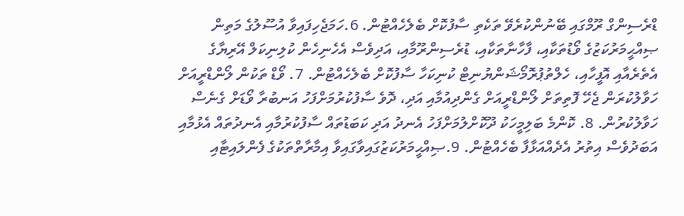ޑްރެސިންގް ރޫމްގައި ބޭނުންކުރެވޭ ތަކެތި ސާފުކޮށް ބެލެހެއްޓުން. 6.ހަމަޖެހިފައިވާ އުސޫލުގެ މަތިން ޞިއްޙީމަރުކަޒުގެ ވޯޑުތަކާއި، ފާހާނާތަކާއި، ޑުރެސިންރޫމާއި، އަދިވެސް އެހެނިހެން ކުލިނިކަލް އޭރިޔާގެ އެތެރެއާއި އޮފީހާއި، ހެލްތުޕުރޮމޯޝަންޔުނިޓް ކުނިކަހާ ސާފުކޮށް ބެލެހެއްޓުން. 7. ވޯޑް ތަކުން ލޯންޑްރީއަށް ހަވާލުކުރަން ޖެހޭ ފޮތިތަށް ލޯންޑްރީއަށް ގެންދިއުމާއި އަދި، ދޮވެ ސާފުކުރުމަށްފަހު އަނބުރާ ވޯޑަށް ގެނެސް ހަވާލުކުރުން. 8. ކޮންމެ ބަލިމީހަކު ދޫކޮށްލުމަށްފަހު އެނދު އަދި ކަބަޑުތައް ސާފުކުރުމާއި އެނދުތައް އެޅުމާއި އަބަދުވެސް އިތުރު އެދެއްއަޅާފާ ބެހެއްޓުން. 9.ޞިއްޙީމަރުކަޒުގައިވާގައިވާ އިމާރާތްތަކުގެ ފެންލައިޓާއި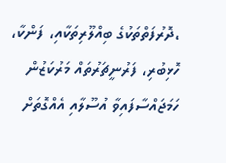،ދޮރުފަތްތަކުގެ ބިއްލޫރިތަކާއި، ފަންކާ، ހޮޅިބުރި، ފަރުނީޗަރުތައް މަރުކަޒުން ހަމަޖައްސާފައިވާ އުސޫލާއި އެއްގޮތަށް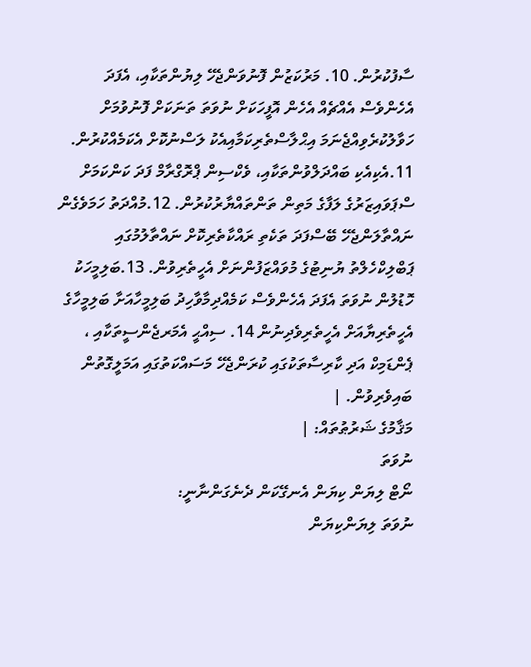ސާފުކުރުން. 10. މަރުކަޒުން ފޮނުވަންޖެހޭ ލިޔުންތަކާއި، އެފަދަ އެހެންވެސް އެއްޗެއް އެހެން އޮފީހަކަށް ނުވަތަ ތަނަކަށް ފޮނުވުމަށް ހަވާލުކުރެވިއްޖެނަމަ އިޙްލާސްތެރިކަމާއިއެކު ލަސްނުކޮށް އެކަމެއްކުރުން. 11.އެކިއެކި ބައްދަލްވުންތަކާއި، ވެކްސިން ޕްރޮގްރާމް ފަދަ ކަންކަމަށް ސްޕަވައިޒަރުގެ ލަފާގެ މަތިން ތަންތައްޔާރުކުރުން. 12.މުއްދަތު ހަމަވެގެން ނައްތާލަންޖެހޭ ބޭސްފަދަ ތަކެތި ރައްކާތެރިކޮށް ނައްތާލުމުގައި ޕަބްލިކްހެލްތު ޔުނިޓުގެ މުވައްޒަފުންނަށް އެހީތެރިވުން. 13.ބަލިމީހަކު ހޮޑުލުން ނުވަތަ އެފަދަ އެހެންވެސް ކަމެއްދިމާވާހިދު ބަލިމީހާއަށާ ބަލިމީހާގެ އެހީތެރިޔާއަށް އެހީތެރިވެދިނުން 14. ސިއްޙީ އެމަރޖެންސީތަކާއި ، ޕެންޑަމިކް އަދި ކާރިސާތަކުގައި ކުރަންޖެހޭ މަސައްކަތުގައި އަމަލީގޮތުން ބައިވެރިވުން. |
މަޤާމުގެ ޝަރުޠުތައް: |
ނުވަތަ
ނޯޓް ލިޔަން ކިޔަން އެނގޭކަން ދެނެގަންނާނީ:
ނުވަތަ ލިޔަންކިޔަން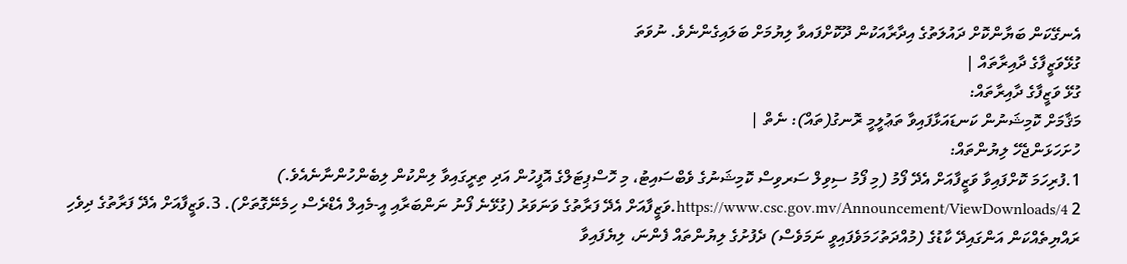އެނގޭކަން ބަޔާންކޮށް ދައުލަތުގެ އިދާރާއަކުން ދޫކޮށްފައވާ ލިޔުމަށް ބަލައިގެންނެވެ. ނުވަތަ
ގުޅޭވަޒީފާގެ ދާއިރާތައް |
ގުޅޭ ވަޒީފާގެ ދާއިރާތައް:
މަޤާމަށް ކޮމިޝަނުން ކަނޑައަޅާފައިވާ ތަޢުލީމީ ރޮނގު(ތައް): ނެތް |
ހުށަހަޅަންޖެހޭ ލިޔުންތައް:
1.ފުރިހަމަ ކޮށްފައިވާ ވަޒީފާއަށް އެދޭ ފޯމު (މި ފޯމު ސިވިލް ސަރވިސް ކޮމިޝަނުގެ ވެބްސައިޓު، މި ހޮސްޕިޓަލްގެ އޮފީހުން އަދި ތިރީގައިވާ ލިންކުން ލިބެންހުންނާނެއެވެ.) https://www.csc.gov.mv/Announcement/ViewDownloads/4 2.ވަޒީފާއަށް އެދޭ ފަރާތުގެ ވަނަވަރު (ގުޅޭނެ ފޯނު ނަންބަރާއި އީ-މެއިލް އެޑްރެސް ހިމެނޭގޮތަށް). 3.ވަޒީފާއަށް އެދޭ ފަރާތުގެ ދިވެހި ރައްޔިތެއްކަން އަންގައިދޭ ކާޑުގެ (މުއްދަތުހަމަވެފައިވީ ނަމަވެސް) ދެފުށުގެ ލިޔުންތައް ފެންނަ، ލިޔެފައިވާ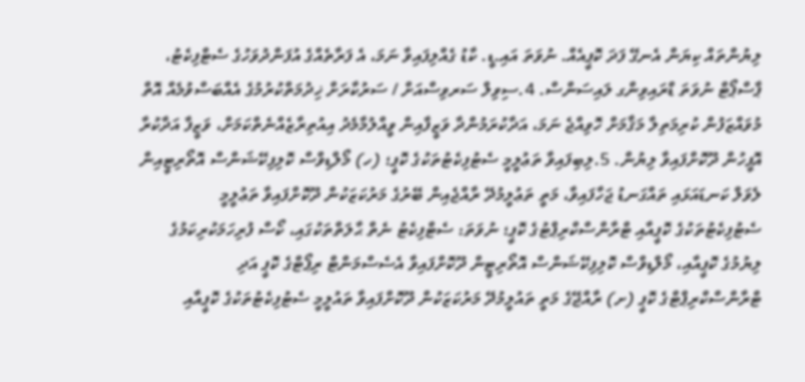ލިޔުންތައް ކިޔަން އެނގޭ ފަދަ ކޮޕީއެއް. ނުވަތަ އައި.ޑީ. ކާޑު ގެއްލިފައިވާ ނަމަ، އެ ފަރާތެއްގެ އުފަންދުވަހުގެ ސެޓްފިކެޓު، ޕާސްޕޯޓް ނުވަތަ ޑްރައިވިންގ ލައިސަންސް. 4.ސިވިލް ސަރވިސްއަށް / ސަރުކާރަށް ޚިދުމަތްކުރުމުގެ އެއްބަސްވުމެއް އޮތް މުވައްޒަފުން ކުރިމަތިލާ މަޤާމަށް ހޮވިއްޖެ ނަމަ، އަދާކުރަމުންދާ ވަޒީފާއިން ވީއްލުމާމެދު އިއުތިރާޒެއްނެތްކަމަށް، ވަޒީފާ އަދާކުރާ އޮފީހުން ދޫކޮށްފައިވާ ލިޔުން. 5.ލިބިފައިވާ ތަޢުލީމީ ސެޓުފިކެޓުތަކުގެ ކޮޕީ؛ (ހ) މޯލްޑިވްސް ކޮލިފިކޭޝަންސް އޮތޯރިޓީއިން ލެވަލް ކަނޑައަޅައި ތައްގަނޑު ޖަހާފައިވާ، މަތީ ތަޢުލީމުދޭ ރާއްޖެއިން ބޭރުގެ މަރުކަޒަކުން ދޫކޮށްފައިވާ ތަޢުލީމީ ސެޓުފިކެޓުތަކުގެ ކޮޕީއާއި ޓްރާންސްކްރިޕްޓުގެ ކޮޕީ؛ ނުވަތަ: ސެޓްފިކެޓު ނެތް ޙާލަތްތަކުގައި، ކޯސް ފުރިހަމަކުރިކަމުގެ ލިޔުމުގެ ކޮޕީއާއި، މޯލްޑިވްސް ކޮލިފިކޭޝަންސް އޮތޯރިޓީން ދޫކޮށްފައިވާ އެސެސްމަންޓް ރިޕޯޓްގެ ކޮޕީ އަދި ޓްރާންސްކްރިޕްޓްގެ ކޮޕީ (ށ) ރާއްޖޭގެ މަތީ ތައުލީމުދޭ މަރުކަޒަކުން ދޫކޮށްފައިވާ ތައުލީމީ ސެޓުފިކެޓުތަކުގެ ކޮޕީއާއި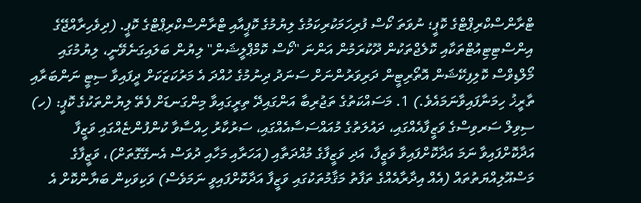ޓްރާންސްކްރިޕްޓްގެ ކޮޕީ؛ ނުވަތަ ކޯސް ފުރިހަމަކުރިކަމުގެ ލިޔުމުގެ ކޮޕީއާއި ޓްރާންސްކްރިޕްޓްގެ ކޮޕީ. (ދިވެހިރާއްޖޭގެ އިންސްޓިޓިއުޓްތަކާއި ކޮލެޖްތަކުން ދޫކުރަމުން އަންނަ "ކޯސް ކޮމްޕްލީޝަން" ލިޔުން ބަލައިގަނެވޭނީ، ލިޔުމުގައި މޯލްޑިވްސް ކޮލިފިކޭޝަން އޮތޯރިޓީން ދަރިވަރުންނަށް ސަނަދު ދިނުމުގެ ހުއްދަ އެ މަރުކަޒަކަށް ދީފައިވާ ސިޓީ ނަންބަރާއި ތާރީޚު ހިމަނާފައިވާނަމައެވެ.) 1. މަސައްކަތުގެ ތަޖުރިބާ އަންގައިދޭ ތިރީގައިވާ މިންގަނޑަށް ފެތޭ ލިޔުންތަކުގެ ކޮޕީ: (ހ) ސިވިލް ސަރވިސްގެ ވަޒީފާއެއްގައި، ދައުލަތުގެ މުއައްސަސާއެއްގައި، ސަރުކާރު ހިއްސާވާ ކުންފުންޏެއްގައި ވަޒީފާ އަދާކޮށްފައިވާ ނަމަ އަދާކޮށްފައިވާ ވަޒީފާ، އަދި ވަޒީފާގެ މުއްދަތާއި (އަހަރާއި މަހާއި ދުވަސް އެނގޭގޮތަށް)، ވަޒީފާގެ މަސްއޫލިއްޔަތުތައް (އެއް އިދާރާއެއްގެ ތަފާތު މަޤާމުތަކުގައި ވަޒީފާ އަދާކޮށްފައިވީ ނަމަވެސް) ވަކިވަކިން ބަޔާންކޮށް އެ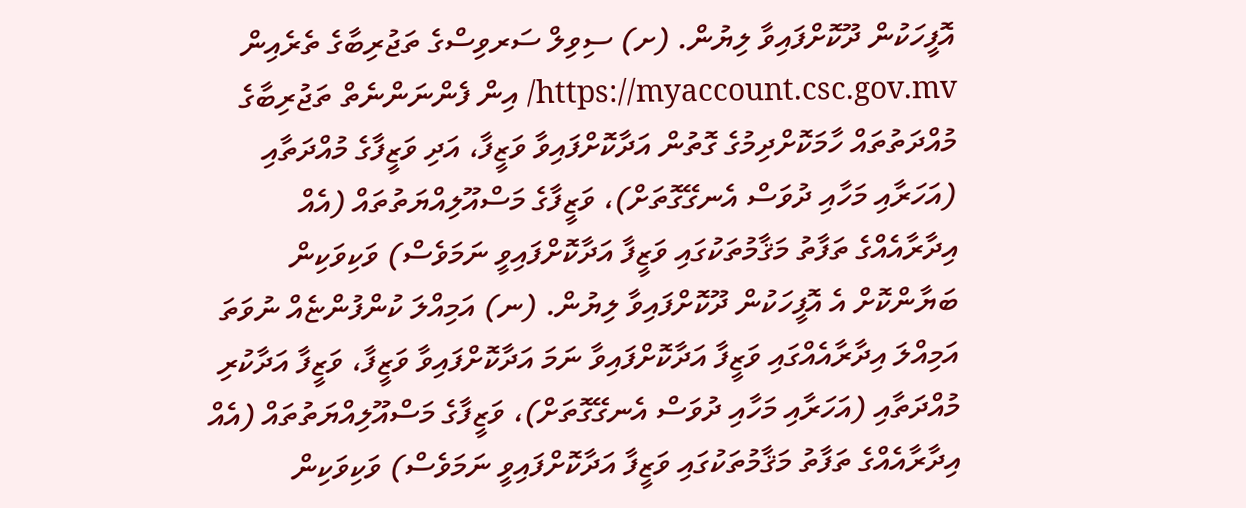އޮފީހަކުން ދޫކޮށްފައިވާ ލިޔުން. (ށ) ސިވިލް ސަރވިސްގެ ތަޖުރިބާގެ ތެރެއިން https://myaccount.csc.gov.mv/ އިން ފެންނަންނެތް ތަޖުރިބާގެ މުއްދަތުތައް ހާމަކޮށްދިމުގެ ގޮތުން އަދާކޮށްފައިވާ ވަޒީފާ، އަދި ވަޒީފާގެ މުއްދަތާއި (އަހަރާއި މަހާއި ދުވަސް އެނގޭގޮތަށް)، ވަޒީފާގެ މަސްއޫލިއްޔަތުތައް (އެއް އިދާރާއެއްގެ ތަފާތު މަޤާމުތަކުގައި ވަޒީފާ އަދާކޮށްފައިވީ ނަމަވެސް) ވަކިވަކިން ބަޔާންކޮށް އެ އޮފީހަކުން ދޫކޮށްފައިވާ ލިޔުން. (ނ) އަމިއްލަ ކުންފުންޏެއް ނުވަތަ އަމިއްލަ އިދާރާއެއްގައި ވަޒީފާ އަދާކޮށްފައިވާ ނަމަ އަދާކޮށްފައިވާ ވަޒީފާ، ވަޒީފާ އަދާކުރި މުއްދަތާއި (އަހަރާއި މަހާއި ދުވަސް އެނގޭގޮތަށް)، ވަޒީފާގެ މަސްއޫލިއްޔަތުތައް (އެއް އިދާރާއެއްގެ ތަފާތު މަޤާމުތަކުގައި ވަޒީފާ އަދާކޮށްފައިވީ ނަމަވެސް) ވަކިވަކިން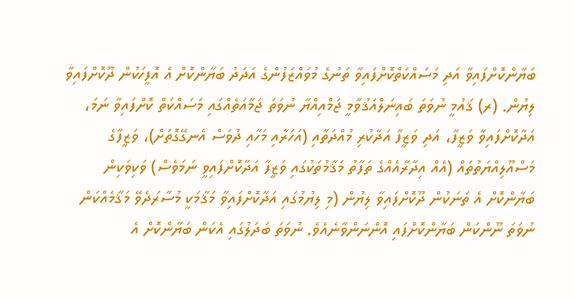ބަޔާންކޮށްފައިވާ އަދި މަސައްކަތްކޮށްފައިވާ ތަނުގެ މުވައްޒަފުންގެ އަދަދު ބަޔާންކޮށް އެ އޮފީހަކުން ދޫކޮށްފައިވާ ލިޔުން. (ރ) ޤައުމީ ނުވަތަ ބައިނަލްއަޤުވާމީ ޖަމްއިއްޔާ ނުވަތަ ޖަމާއަތެއްގައި މަސައްކަތް ކޮށްފައިވާ ނަމަ، އަދާކޮށްފައިވާ ވަޒީފާ، އަދި ވަޒީފާ އަދާކުރި މުއްދަތާއި (އަހަރާއި މަހާއި ދުވަސް އެނގޭގޮތަށް)، ވަޒީފާގެ މަސްއޫލިއްޔަތުތައް (އެއް އިދާރާއެއްގެ ތަފާތު މަޤާމުތަކުގައި ވަޒީފާ އަދާކޮށްފައިވީ ނަމަވެސް) ވަކިވަކިން ބަޔާންކޮށް އެ ތަނަކުން ދޫކޮށްފައިވާ ލިޔުން (މި ލިޔުމުގައި އަދާކޮށްފައިވާ މަޤާމަކީ މުސާރަދެވޭ މަޤާމެއްކަން ނުވަތަ ނޫންކަން ބަޔާންކޮށްފައި އޮންނަންވާނެއެވެ. ނުވަތަ ބަދަލުގައި އެކަން ބަޔާންކޮށް އެ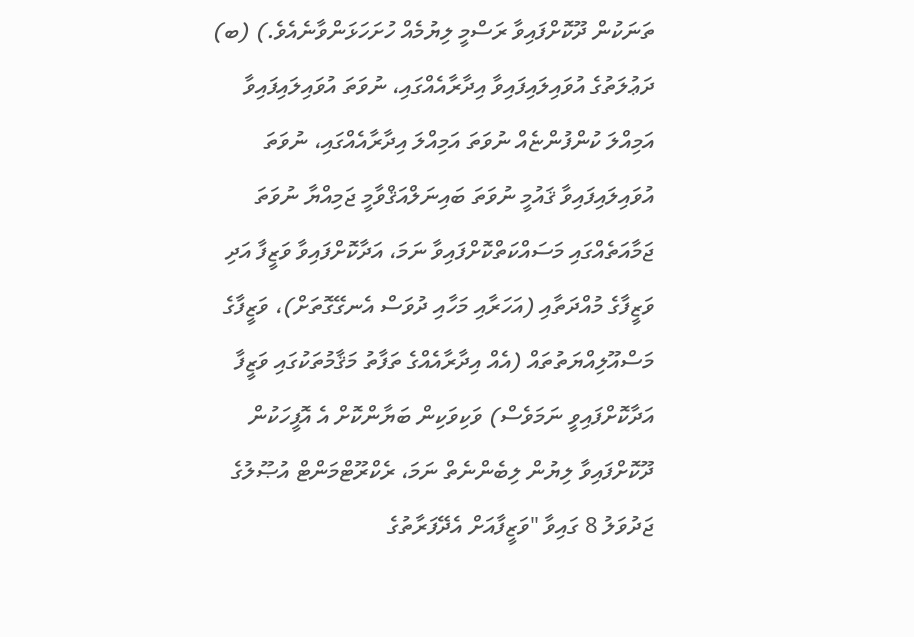ތަނަކުން ދޫކޮށްފައިވާ ރަސްމީ ލިޔުމެއް ހުށަހަޅަންވާނެއެވެ.) (ބ) ދަޢުލަތުގެ އުވައިލައިފައިވާ އިދާރާއެއްގައި، ނުވަތަ އުވައިލައިފައިވާ އަމިއްލަ ކުންފުންޏެއް ނުވަތަ އަމިއްލަ އިދާރާއެއްގައި، ނުވަތަ އުވައިލައިފައިވާ ޤައުމީ ނުވަތަ ބައިނަލްއަޤްވާމީ ޖަމިއްޔާ ނުވަތަ ޖަމާއަތެއްގައި މަސައްކަތްކޮށްފައިވާ ނަމަ، އަދާކޮށްފައިވާ ވަޒީފާ އަދި ވަޒީފާގެ މުއްދަތާއި (އަހަރާއި މަހާއި ދުވަސް އެނގޭގޮތަށް)، ވަޒީފާގެ މަސްއޫލިއްޔަތުތައް (އެއް އިދާރާއެއްގެ ތަފާތު މަޤާމުތަކުގައި ވަޒީފާ އަދާކޮށްފައިވީ ނަމަވެސް) ވަކިވަކިން ބަޔާންކޮށް އެ އޮފީހަކުން ދޫކޮށްފައިވާ ލިޔުން ލިބެންނެތް ނަމަ، ރެކްރޫޓްމަންޓް އުޞޫލުގެ ޖަދުވަލު 8 ގައިވާ "ވަޒީފާއަށް އެދޭފަރާތުގެ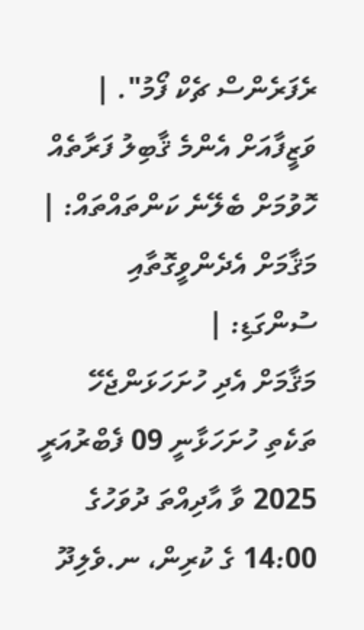ރެފަރެންސް ޗެކް ފޯމު". |
ވަޒީފާއަށް އެންމެ ޤާބިލު ފަރާތެއް ހޮވުމަށް ބެލޭނެ ކަންތައްތައް: |
މަޤާމަށް އެދެންވީގޮތާއި ސުންގަޑި: |
މަޤާމަށް އެދި ހުށަހަޅަންޖެހޭ ތަކެތި ހުށަހަޅާނީ 09 ފެބްރުއަރީ 2025 ވާ އާދިއްތަ ދުވަހުގެ 14:00 ގެ ކުރިން، ނ.ވެލިދޫ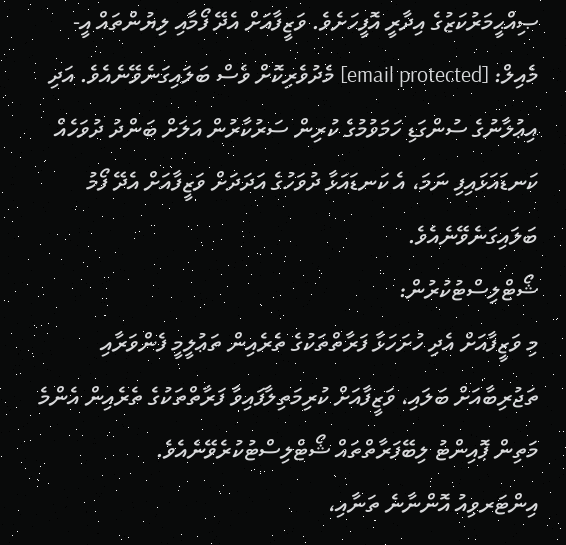ޞިއްޙީމަރުކަޒުގެ އިދާރީ އޮފީހަށެވެ. ވަޒީފާއަށް އެދޭ ފޯމާއި ލިޔުންތައް އީ-މެއިލް: [email protected] މެދުވެރިކޮށް ވެސް ބަލައިގަނެވޭނެއެވެ. އަދި އިޢުލާނުގެ ސުންގަޑި ހަމަވުމުގެ ކުރިން ސަރުކާރުން އަލަށް ބަންދު ދުވަހެއް ކަނޑައަޅައިފި ނަމަ، އެ ކަނޑައަޅާ ދުވަހުގެ އަދަދަށް ވަޒީފާއަށް އެދޭ ފޯމު ބަލައިގަނެވޭނެއެވެ.
ޝޯޓްލިސްޓުކުރުން:
މި ވަޒީފާއަށް އެދި ހުށަހަޅާ ފަރާތްތަކުގެ ތެރެއިން ތަޢުލީމީ ފެންވަރާއި ތަޖުރިބާއަށް ބަލައި، ވަޒީފާއަށް ކުރިމަތިލާފައިވާ ފަރާތްތަކުގެ ތެރެއިން އެންމެ މަތިން ޕޮއިންޓު ލިބޭފަރާތްތައް ޝޯޓްލިސްޓުކުރެވޭނެއެވެ.
އިންޓަރވިއު އޮންނާނެ ތަނާއި،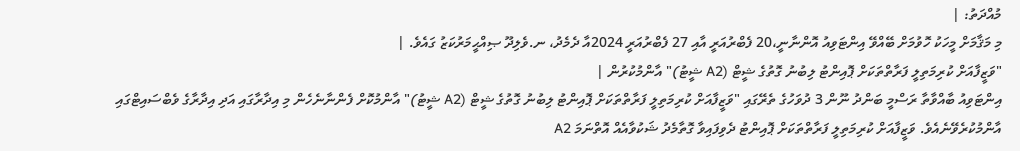މުއްދަތު: |
މި މަޤާމަށް މީހަކު ހޮވުމަށް ބޭއްވޭ އިންޓަވިއު އޮންނާނީ،20 ފެބްރުއަރީ އާއި 27 ފެބްރުއަރީ 2024އާ ދެމެދު، ނ.ވެލިދޫ ޞިއްޙީމަރުކަޒު ގައެވެ. |
"ވަޒީފާއަށް ކުރިމަތިލީ ފަރާތްތަކަށް ޕޮއިންޓު ލިބުނު ގޮތުގެ ޝީޓް (A2 ޝީޓު)" އާންމުކުރުން |
އިންޓަވިއު ބާއްވާތާ ރަސްމީ ބަންދު ނޫން 3 ދުވަހުގެ ތެރޭގައި "ވަޒީފާއަށް ކުރިމަތިލީ ފަރާތްތަކަށް ޕޮއިންޓު ލިބުނު ގޮތުގެ ޝީޓް (A2 ޝީޓު)" އާންމުކޮށް ފެންނާނެހެން މި އިދާރާގައި އަދި އިދާރާގެ ވެބްސައިޓްގައި އާންމުކުރެވޭނެއެވެ. ވަޒީފާއަށް ކުރިމަތިލީ ފަރާތްތަކަށް ޕޮއިންޓު ދެވިފައިވާ ގޮތާމެދު ޝަކުވާއެއް އޮތްނަމަ A2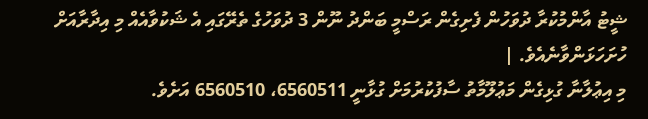ޝީޓު އާންމުކުރާ ދުވަހުން ފެށިގެން ރަސްމީ ބަންދު ނޫން 3 ދުވަހުގެ ތެރޭގައި އެ ޝަކުވާއެއް މި އިދާރާއަށް ހުށަހަޅަންވާނެއެވެ. |
މި އިޢުލާނާ ގުޅިގެން މަޢުލޫމާތު ސާފުކުރުމަށް ގުޅާނީ 6560511، 6560510 އަށެވެ.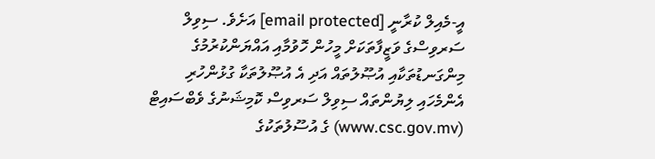އީ-މެއިލް ކުރާނީ [email protected] އަށެވެ. ސިވިލް ސަރވިސްގެ ވަޒީފާތަކަށް މީހުން ހޮވުމާއި އައްޔަންކުރުމުގެ މިންގަނޑުތަކާއި އުޞޫލުތައް އަދި އެ އުޞޫލުތަކާ ގުޅުންހުރި އެންމެހައި ލިޔުންތައް ސިވިލް ސަރވިސް ކޮމިޝަނުގެ ވެބްސައިޓް (www.csc.gov.mv) ގެ އުސޫލުތަކުގެ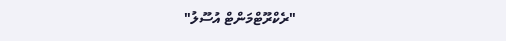"ރެކްރޫޓްމަންޓް އުސޫލު"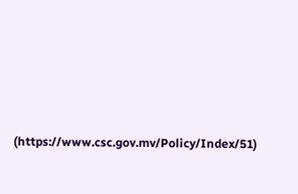(https://www.csc.gov.mv/Policy/Index/51)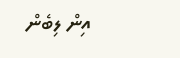އިން ލިބެން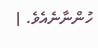ހުންނާނެއެވެ. |